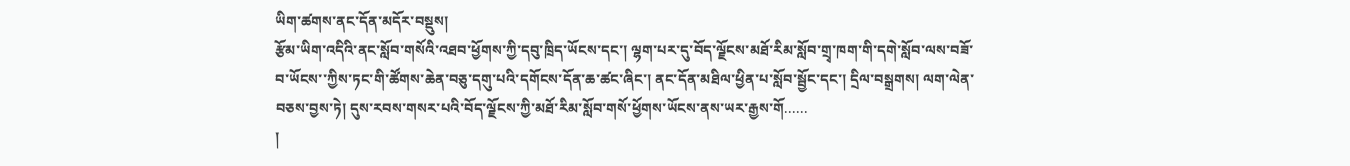ཡིག་ཚགས་ནང་དོན་མདོར་བསྡུས།
རྩོམ་ཡིག་འདིའི་ནང་སློབ་གསོའི་འཐབ་ཕྱོགས་ཀྱི་དབུ་ཁྲིད་ཡོངས་དང་། ལྷག་པར་དུ་བོད་ལྗོངས་མཐོ་རིམ་སློབ་གྲྭ་ཁག་གི་དགེ་སློབ་ལས་བཟོ་བ་ཡོངས་་ཀྱིས་ཏང་གི་ཚོགས་ཆེན་བཅུ་དགུ་པའི་དགོངས་དོན་ཆ་ཚང་ཞིང་། ནང་དོན་མཐིལ་ཕྱིན་པ་སློབ་སྦྱོང་དང་། དྲིལ་བསྒྲགས། ལག་ལེན་བཅས་བྱས་ཏེ། དུས་རབས་གསར་པའི་བོད་ལྗོངས་ཀྱི་མཐོ་རིམ་སློབ་གསོ་ཕྱོགས་ཡོངས་ནས་ཡར་རྒྱས་གོ......
།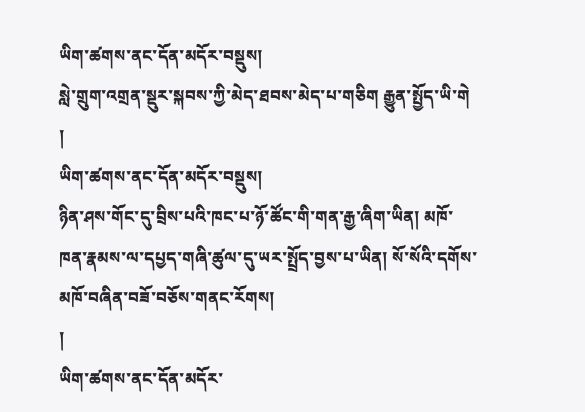ཡིག་ཚགས་ནང་དོན་མདོར་བསྡུས།
སླེ་གྲུག་འགྲན་སྡུར་སྐབས་ཀྱི་མེད་ཐབས་མེད་པ་གཅིག རྒྱུན་སྤྱོད་ཡི་གེ
།
ཡིག་ཚགས་ནང་དོན་མདོར་བསྡུས།
ཉིན་ཤས་གོང་དུ་བྲིས་པའི་ཁང་པ་ཉོ་ཚོང་གི་གན་རྒྱ་ཞིག་ཡིན། མཁོ་ཁན་རྣམས་ལ་དཔྱད་གཞི་ཚུལ་དུ་ཡར་སྤྲོད་བྱས་པ་ཡིན། སོ་སོའི་དགོས་མཁོ་བཞིན་བཟོ་བཅོས་གནང་རོགས།
།
ཡིག་ཚགས་ནང་དོན་མདོར་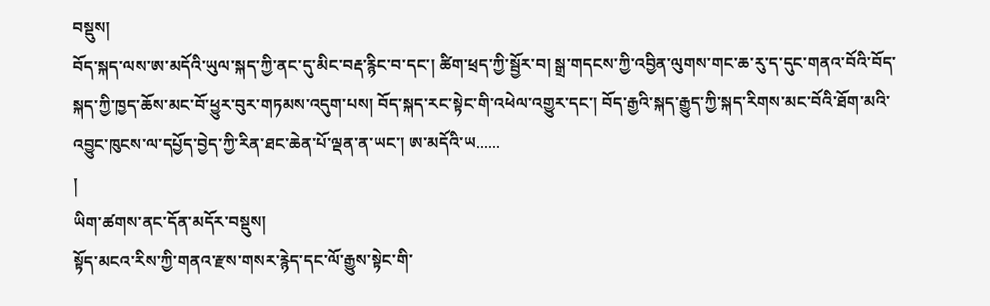བསྡུས།
བོད་སྐད་ལས་ཨ་མདོའི་ཡུལ་སྐད་ཀྱི་ནང་དུ་མིང་བརྡ་རྙིང་བ་དང་། ཚིག་ཕྲད་ཀྱི་སྦྱོར་བ། སྒྲ་གདངས་ཀྱི་འབྱིན་ལུགས་གང་ཆ་རུ་ད་དུང་གནའ་བོའི་བོད་སྐད་ཀྱི་ཁྱད་ཆོས་མང་བོ་ཕྱུར་བུར་གཏམས་འདུག་པས། བོད་སྐད་རང་སྟེང་གི་འཕེལ་འགྱུར་དང་། བོད་རྒྱའི་སྐད་རྒྱུད་ཀྱི་སྐད་རིགས་མང་བོའི་ཐོག་མའི་འབྱུང་ཁུངས་ལ་དཔྱོད་བྱེད་ཀྱི་རིན་ཐང་ཆེན་པོ་ལྡན་ན་ཡང་། ཨ་མདོའི་ཡ......
།
ཡིག་ཚགས་ནང་དོན་མདོར་བསྡུས།
སྟོད་མངའ་རིས་ཀྱི་གནའ་རྫས་གསར་རྙེད་དང་ལོ་རྒྱུས་སྟེང་གི་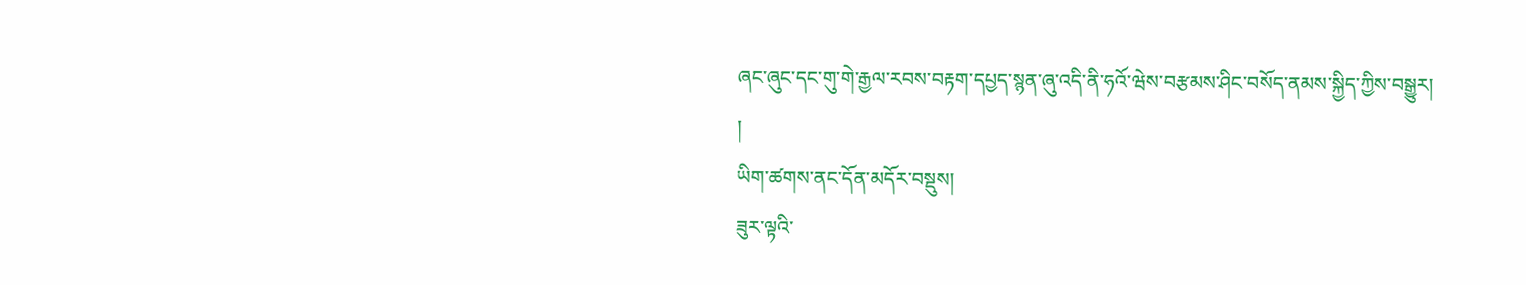ཞང་ཞུང་དང་གུ་གེ་རྒྱལ་རབས་བརྟག་དཔྱད་སྙན་ཞུ་འདི་ནི་ཧའོ་ཝེས་བརྩམས་ཤིང་བསོད་ནམས་སྐྱིད་ཀྱིས་བསྒྱུར།
།
ཡིག་ཚགས་ནང་དོན་མདོར་བསྡུས།
ཟུར་ལྟའི་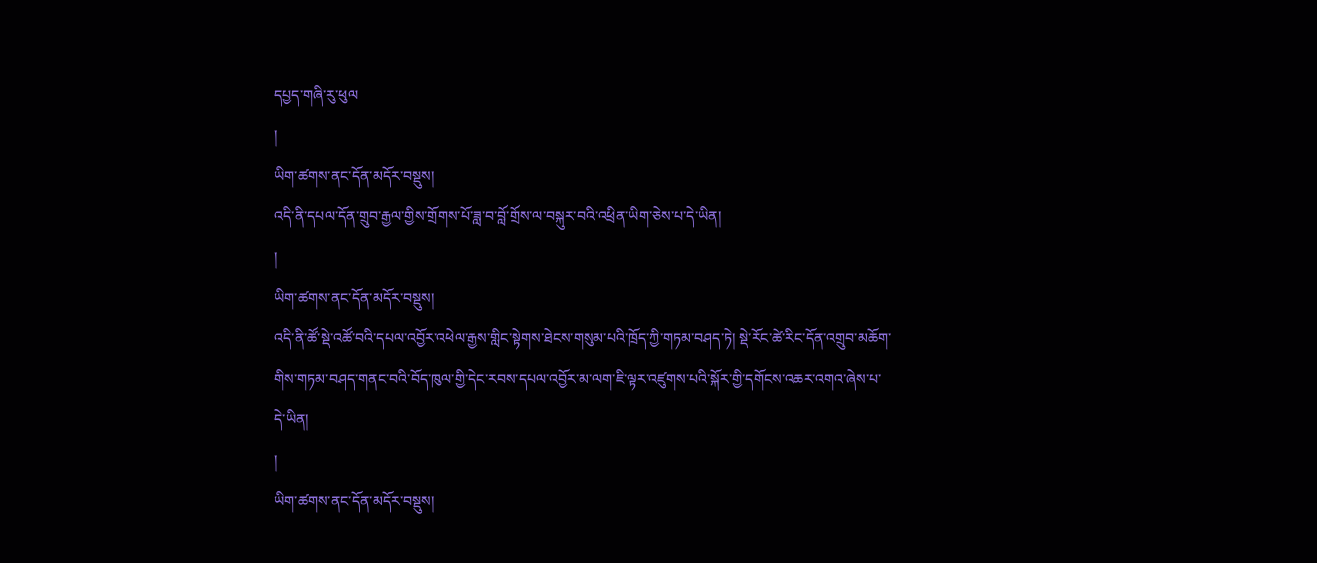དཔྱད་གཞི་རུ་ཕུལ
།
ཡིག་ཚགས་ནང་དོན་མདོར་བསྡུས།
འདི་ནི་དཔལ་དོན་གྲུབ་རྒྱལ་གྱིས་གྲོགས་པོ་ཟླ་བ་བློ་གྲོས་ལ་བསྐུར་བའི་འཕྲིན་ཡིག་ཅེས་པ་དེ་ཡིན།
།
ཡིག་ཚགས་ནང་དོན་མདོར་བསྡུས།
འདི་ནི་ཚོ་སྡེ་འཚོ་བའི་དཔལ་འབྱོར་འཕེལ་རྒྱས་གླིང་སྟེགས་ཐེངས་གསུམ་པའི་ཁྲོད་ཀྱི་གཏམ་བཤད་ཏེ། སྡེ་རོང་ཚེ་རིང་དོན་འགྲུབ་མཆོག་གིས་གཏམ་བཤད་གནང་བའི་བོད་ཁུལ་གྱི་དེང་རབས་དཔལ་འབྱོར་མ་ལག་ཇི་ལྟར་འཛུགས་པའི་སྐོར་གྱི་དགོངས་འཆར་འགའ་ཞེས་པ་དེ་ཡིན།
།
ཡིག་ཚགས་ནང་དོན་མདོར་བསྡུས།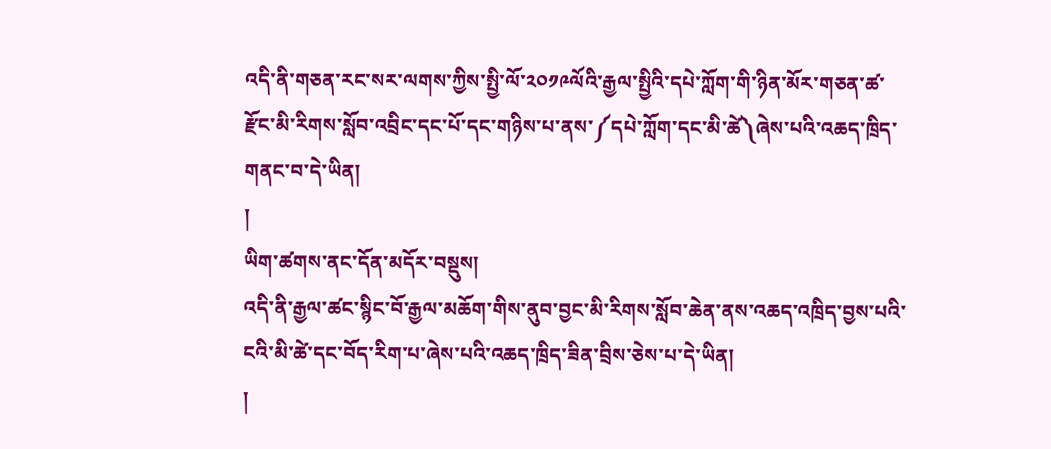འདི་ནི་གཅན་རང་སར་ལགས་ཀྱིས་སྤྱི་ལོ་༢༠༡༩ལོའི་རྒྱལ་སྤྱིའི་དཔེ་ཀློག་གི་ཉིན་མོར་གཅན་ཚ་རྫོང་མི་རིགས་སློབ་འབྲིང་དང་པོ་དང་གཉིས་པ་ནས་༼དཔེ་ཀློག་དང་མི་ཚེ༽ཞེས་པའི་འཆད་ཁྲིད་གནང་བ་དེ་ཡིན།
།
ཡིག་ཚགས་ནང་དོན་མདོར་བསྡུས།
འདི་ནི་རྒྱལ་ཚང་སྙིང་བོ་རྒྱལ་མཆོག་གིས་ནུབ་བྱང་མི་རིགས་སློབ་ཆེན་ནས་འཆད་འཁྲིད་བྱས་པའི་ངའི་མི་ཚེ་དང་བོད་རིག་པ་ཞེས་པའི་འཆད་ཁྲིད་ཟིན་བྲིས་ཅེས་པ་དེ་ཡིན།
།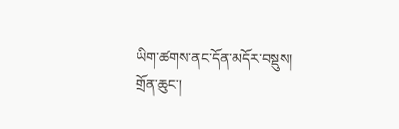ཡིག་ཚགས་ནང་དོན་མདོར་བསྡུས།
གྲོན་ཆུང་།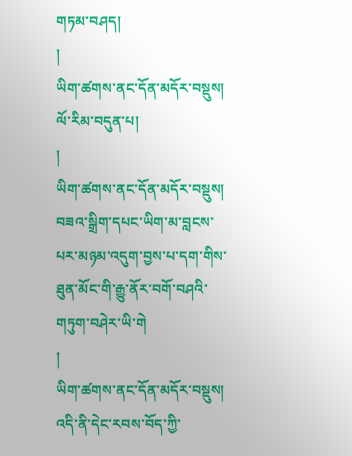གཏམ་བཤད།
།
ཡིག་ཚགས་ནང་དོན་མདོར་བསྡུས།
ལོ་རིམ་བདུན་པ།
།
ཡིག་ཚགས་ནང་དོན་མདོར་བསྡུས།
བཟའ་སྒྲིག་དཔང་ཡིག་མ་བླངས་པར་མཉམ་འདུག་བྱས་པ་དག་གིས་ཐུན་མོང་གི་རྒྱུ་ནོར་བགོ་བཤའི་གཏུག་བཤེར་ཡི་གེ
།
ཡིག་ཚགས་ནང་དོན་མདོར་བསྡུས།
འདི་ནི་དེང་རབས་བོད་ཀྱི་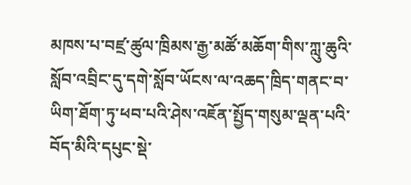མཁས་པ་བཛྲ་ཚུལ་ཁྲིམས་རྒྱ་མཚོ་མཆོག་གིས་ཀླུ་ཆུའི་སློབ་འབྲིང་དུ་དགེ་སློབ་ཡོངས་ལ་འཆད་ཁྲིད་གནང་བ་ཡིག་ཐོག་ཏུ་ཕབ་པའི་ཤེས་འཇོན་སྤྱོད་གསུམ་ལྡན་པའི་བོད་མིའི་དཔུང་སྡེ་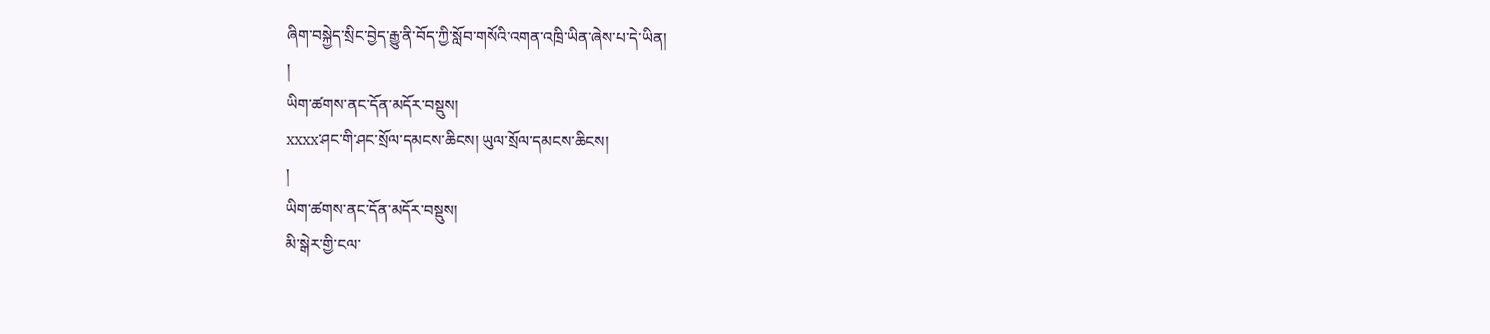ཞིག་བསྐྱེད་སྲིང་བྱེད་རྒྱུ་ནི་བོད་ཀྱི་སློབ་གསོའི་འགན་འཁྲི་ཡིན་ཞེས་པ་དེ་ཡིན།
།
ཡིག་ཚགས་ནང་དོན་མདོར་བསྡུས།
xxxx་ཤང་གི་ཤང་སྲོལ་དམངས་ཆིངས། ཡུལ་སྲོལ་དམངས་ཆིངས།
།
ཡིག་ཚགས་ནང་དོན་མདོར་བསྡུས།
མི་སྒེར་གྱི་ངལ་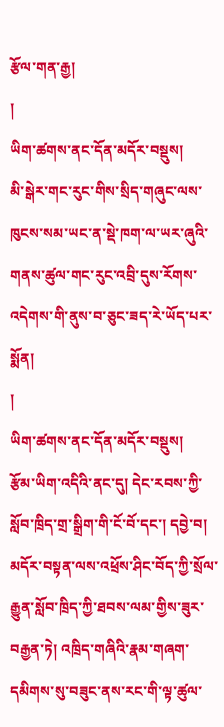རྩོལ་གན་རྒྱ།
།
ཡིག་ཚགས་ནང་དོན་མདོར་བསྡུས།
མི་སྒེར་གང་རུང་གིས་སྲིད་གཞུང་ལས་ཁུངས་སམ་ཡང་ན་སྡེ་ཁག་ལ་ཡར་ཞུའི་གནས་ཚུལ་གང་རུང་འབྲི་དུས་རོགས་འདེགས་གི་ནུས་བ་ཅུང་ཟད་རེ་ཡོད་པར་སྨོན།
།
ཡིག་ཚགས་ནང་དོན་མདོར་བསྡུས།
རྩོམ་ཡིག་འདིའི་ནང་དུ། དེང་རབས་ཀྱི་སློབ་ཁྲིད་གྲ་སྒྲིག་གི་ངོ་བོ་དང་། དབྱེ་བ། མདོར་བསྟན་ལས་འཕྲོས་ཤིང་བོད་ཀྱི་སྲོལ་རྒྱུན་སློབ་ཁྲིད་ཀྱི་ཐབས་ལམ་གྱིས་ཟུར་བརྒྱན་ཏེ། འཁྲིད་གཞིའི་རྣམ་གཞག་དམིགས་སུ་བཟུང་ནས་རང་གི་ལྟ་ཚུལ་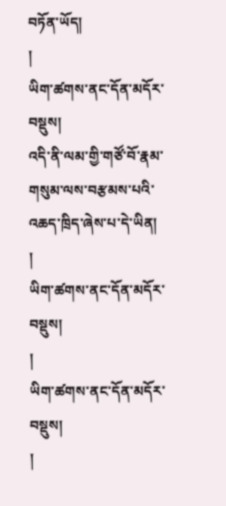བཏོན་ཡོད།
།
ཡིག་ཚགས་ནང་དོན་མདོར་བསྡུས།
འདི་ནི་ལམ་གྱི་གཙོ་བོ་རྣམ་གསུམ་ལས་བརྩམས་པའི་འཆད་ཁྲིད་ཞེས་པ་དེ་ཡིན།
།
ཡིག་ཚགས་ནང་དོན་མདོར་བསྡུས།
།
ཡིག་ཚགས་ནང་དོན་མདོར་བསྡུས།
།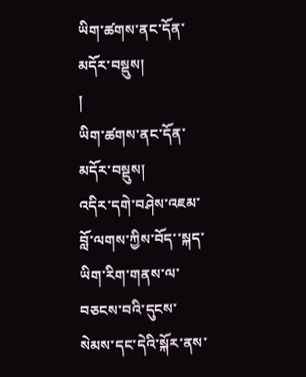ཡིག་ཚགས་ནང་དོན་མདོར་བསྡུས།
།
ཡིག་ཚགས་ནང་དོན་མདོར་བསྡུས།
འདིར་དགེ་བཤེས་འཇམ་བློ་ལགས་ཀྱིས་བོད་་སྐད་ཡིག་རིག་གནས་ལ་བཅངས་བའི་དུངས་སེམས་དང་དེའི་སྐོར་ནས་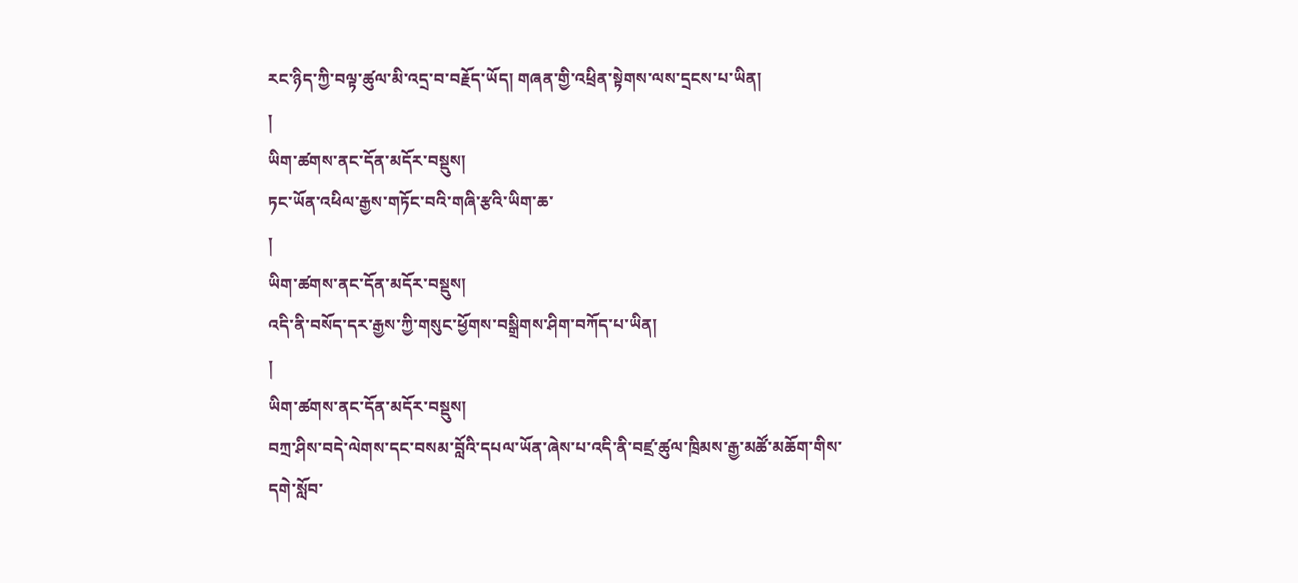རང་ཉིད་ཀྱི་བལྟ་ཚུལ་མི་འདྲ་བ་བརྗོད་ཡོད། གཞན་གྱི་འཕྲིན་སྟེགས་ལས་དྲངས་པ་ཡིན།
།
ཡིག་ཚགས་ནང་དོན་མདོར་བསྡུས།
ཏང་ཡོན་འཕིལ་རྒྱས་གཏོང་བའི་གཞི་རྩའི་ཡིག་ཆ་
།
ཡིག་ཚགས་ནང་དོན་མདོར་བསྡུས།
འདི་ནི་བསོད་དར་རྒྱས་ཀྱི་གསུང་ཕྱོགས་བསྒྲིགས་ཤིག་བཀོད་པ་ཡིན།
།
ཡིག་ཚགས་ནང་དོན་མདོར་བསྡུས།
བཀྲ་ཤིས་བདེ་ལེགས་དང་བསམ་བློའི་དཔལ་ཡོན་ཞེས་པ་འདི་ནི་བཛྲ་ཚུལ་ཁྲིམས་རྒྱ་མཚོ་མཆོག་གིས་དགེ་སློབ་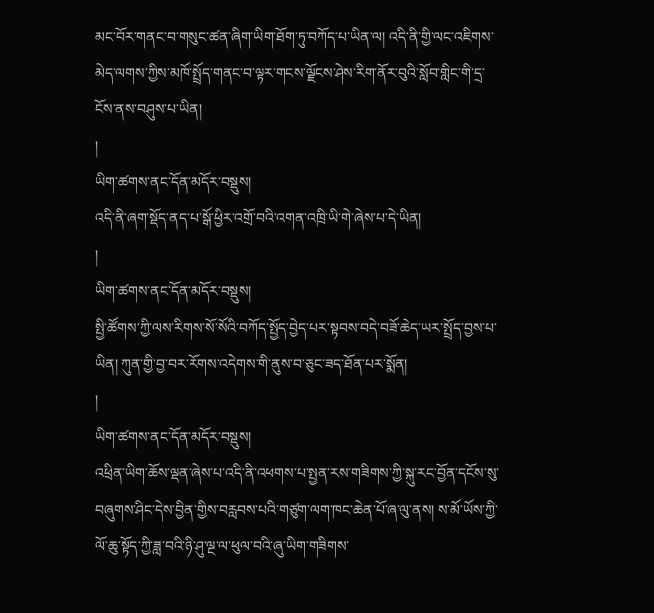མང་བོར་གནང་བ་གསུང་ཚན་ཞིག་ཡིག་ཐོག་ཏུ་བཀོད་པ་ཡིན་ལ། འདི་ནི་གྱི་ལང་འཇིགས་མེད་ལགས་ཀྱིས་མཁོ་སྤྲོད་གནང་བ་ལྟར་གངས་ལྗོངས་ཤེས་རིག་ནོར་བུའི་སློབ་གླིང་གི་དྲ་ངོས་ནས་བཤུས་པ་ཡིན།
།
ཡིག་ཚགས་ནང་དོན་མདོར་བསྡུས།
འདི་ནི་ཞག་སྡོད་ནད་པ་སྒོ་ཕྱིར་འགྲོ་བའི་འགན་འཁྲི་ཡི་གེ་ཞེས་པ་དེ་ཡིན།
།
ཡིག་ཚགས་ནང་དོན་མདོར་བསྡུས།
སྤྱི་ཚོགས་ཀྱི་ལས་རིགས་སོ་སོའི་བཀོད་སྤྱོད་བྱེད་པར་སྟབས་བདེ་བཟོ་ཆེད་ཡར་སྤྲོད་བྱས་པ་ཡིན། ཀུན་གྱི་བྱ་བར་རོགས་འདེགས་གི་ནུས་བ་ཅུང་ཟད་ཐོན་པར་སྨོན།
།
ཡིག་ཚགས་ནང་དོན་མདོར་བསྡུས།
འཕྲིན་ཡིག་ཆོས་ལྡན་ཞེས་པ་འདི་ནི་འཕགས་པ་སྤྱན་རས་གཟིགས་ཀྱི་སྐུ་རང་བྱོན་དངོས་སུ་བཞུགས་ཤིང་དེས་བྱིན་གྱིས་བརླབས་པའི་གཙུག་ལག་ཁང་ཆེན་པོ་ཞ་ལུ་ནས། ས་མོ་ཡོས་ཀྱི་ལོ་ཆུ་སྟོད་ཀྱི་ཟླ་བའི་ཉི་ཤུ་ལྔ་ལ་ཕུལ་བའི་ཞུ་ཡིག་གཟིགས་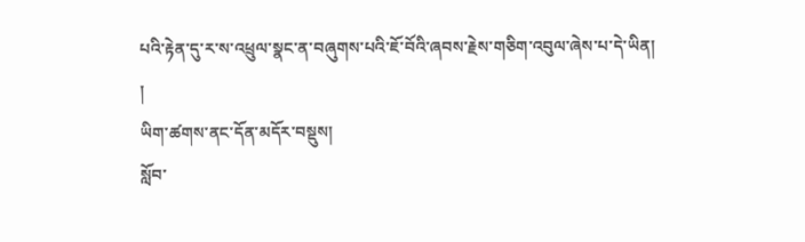པའི་རྟེན་དུ་ར་ས་འཕྲུལ་སྣང་ན་བཞུགས་པའི་ཇོ་བོའི་ཞབས་རྗེས་གཅིག་འབུལ་ཞེས་པ་དེ་ཡིན།
།
ཡིག་ཚགས་ནང་དོན་མདོར་བསྡུས།
སློབ་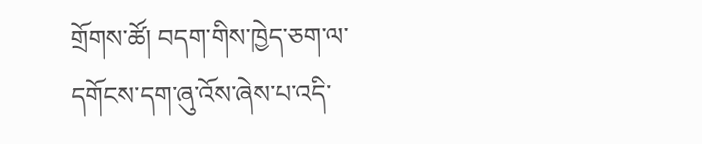གྲོགས་ཚོ། བདག་གིས་ཁྱེད་ཅག་ལ་དགོངས་དག་ཞུ་འོས་ཞེས་པ་འདི་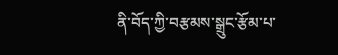ནི་བོད་ཀྱི་བརྩམས་སྒྲུང་རྩོམ་པ་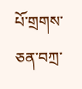པོ་གྲགས་ཅན་བཀྲ་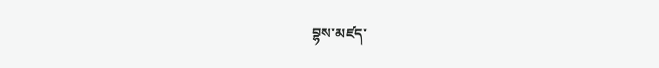བྷས་མཛད་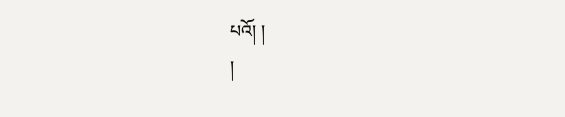པའོ། །
།